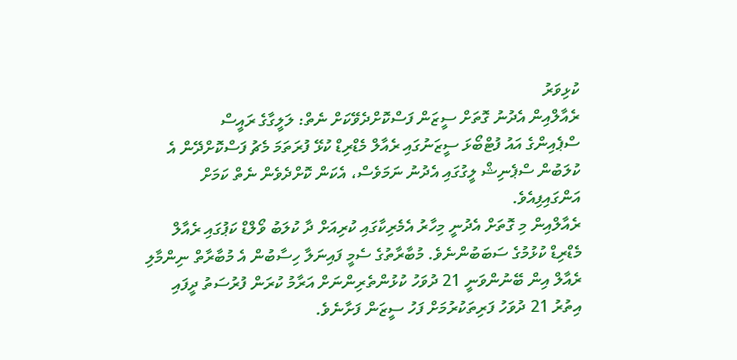ކުޅިވަރު
ރެއާލްއިން އެދުނު ގޮތަށް ސީޒަން ފަސްކޮށްދެވޭކަށް ނެތް: ލަލީގާގެ ރައީސް
ސްޕެއިންގެ އައު ފުޓްބޯޅަ ސީޒަނުގައި ރެއާލް މެޑްރިޑް ކުޅޭ ފުރަތަމަ މެޗު ފަސްކޮށްދޭން އެ ކުލަބުން ސްޕެނިޝް ލީގުގައި އެދުނު ނަމަވެސް، އެކަން ކޮށްދެވެން ނެތް ކަމަށް އަންގައިފިއެވެ.
ރެއާލްއިން މި ގޮތަށް އެދުނީ މިހާރު އެމެރިކާގައި ކުރިއަށް ދާ ކުލަބު ވޯލްޑް ކަޕުގައި ރެއާލް މެޑްރިޑް ކުޅުމުގެ ސަބަބުންނެވެ. މުބާރާތުގެ ސެމީ ފައިނަލާ ހިސާބުން އެ މުބާރާތް ނިންމާލި ރެއާލް އިން ބޭނުންވަނީ 21 ދުވަހު ކުޅުންތެރިންނަށް އަރާމު ކުރަން ފުރުސަތު ދީފައި އިތުރު 21 ދުވަހު ފަރިތަކުރުމަށް ފަހު ސީޒަން ފަށާނެވެ.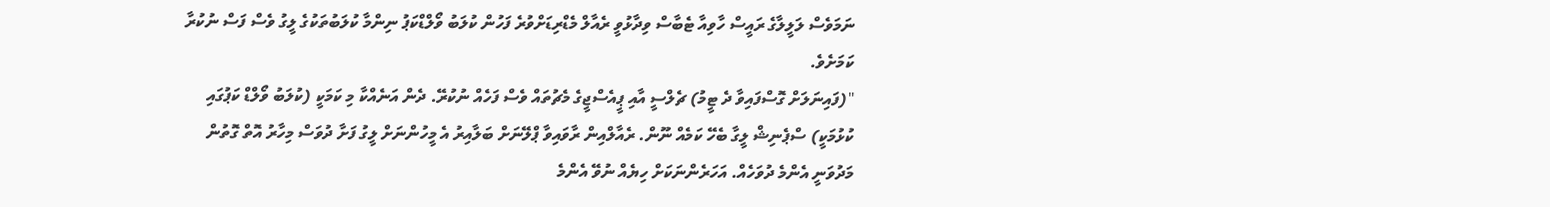ނަމަވެސް ލަލީލާގެ ރައީސް ހާވިއާ ޓެބާސް ވިދާޅުވީ ރެއާލް މެޑްރިޑަށްވުރެ ފަހުން ކުލަބު ވޯލްޑްކަޕު ނިންމާ ކުލަބުތަކުގެ ލީގު ވެސް ފަސް ނުކުރާ ކަމަށެވެ.
"(ފައިނަލަށް ގޮސްފައިވާ ދެ ޓީމު) ޗެލްސީ އާއި ޕީއެސްޖީގެ މެޗުތައް ވެސް ފަހެއް ނުކުރޭ. ދެން އަނެއްކާ މި ކަމަކީ (ކުލަބު ވޯލްޑް ކަޕުގައި ކުޅުމަކީ) ސްޕެނިޝް ލީގާ ބެހޭ ކަމެއް ނޫން. ރެއާލްއިން ރާވައިވާ ޕްލޭނަށް ބަލާއިރު އެ މީހުންނަށް ލީގު ފަށާ ދުވަސް މިހާރު އޮތް ގޮތުން މަދުވަނީ އެންމެ ދުވަހެއް. އަހަރެންނަކަށް ހިޔެއް ނުވޭ އެންމެ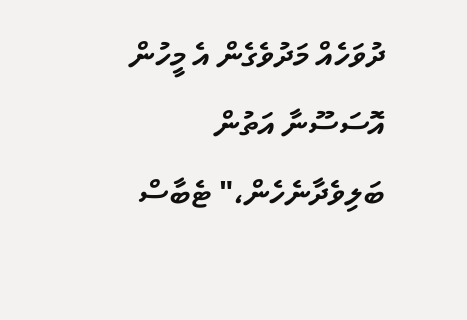ދުވަހެއް މަދުވެގެން އެ މީހުން އޮސަސޫނާ އަތުން ބަލިވެދާނެހެން،" ޓެބާސް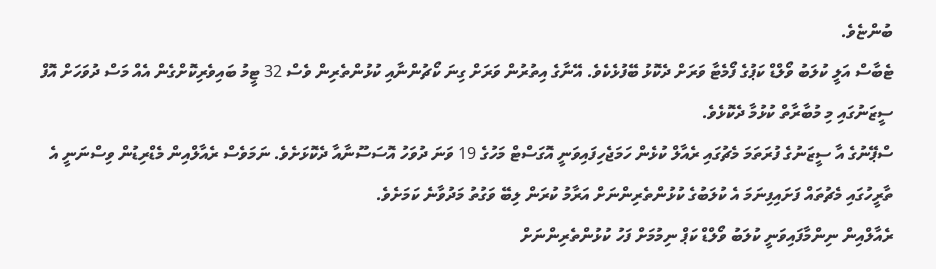ބުންޏެވެ.
ޓެބާސް އަލީ ކުލަބު ވޯލްޑް ކަޕުގެ ފޯމެޓާ ވަރަށް ދެކޮޅު ބޭފުޅެކެވެ. އޭނާގެ އިތުރުން ވަރަށް ގިނަ ކޯޗުންނާއި ކުޅުންތެރިން ވެސް 32 ޓީމު ބައިވެރިކޮށްގެން އެއް މަސް ދުވަހަށް އޮފް ސީޒަނުގައި މި މުބާރާތް ކުޅުމާ ދެކޮޅެވެ.
ސްޕޭނުގެ އާ ސީޒަނުގެ ފުރަތަމަ މެޗުގައި ރެއާލް ކުޅެން ހަމަޖެހިފައިވަނީ އޮގަސްޓް މަހުގެ 19 ވަނަ ދުވަހު އޮސަސޫނާއާ ދެކޮޅަށެވެ. ނަމަވެސް ރެއާލްއިން މެޑްރިޑުން ވިސްނަނީ އެ ތާރީހުގައި މެޗުތައް ފަށައިފިނަމަ އެ ކުލަބުގެ ކުޅުންތެރިންނަށް އަރާމު ކުރަން ލިބޭ ވަގުތު މަދުވާނެ ކަމަށެވެ.
ރެއާލްއިން ނިންމާފައިވަނީ ކުލަބު ވޯލްޑް ކަޕް ނިމުމަށް ފަހު ކުޅުންތެރިންނަށް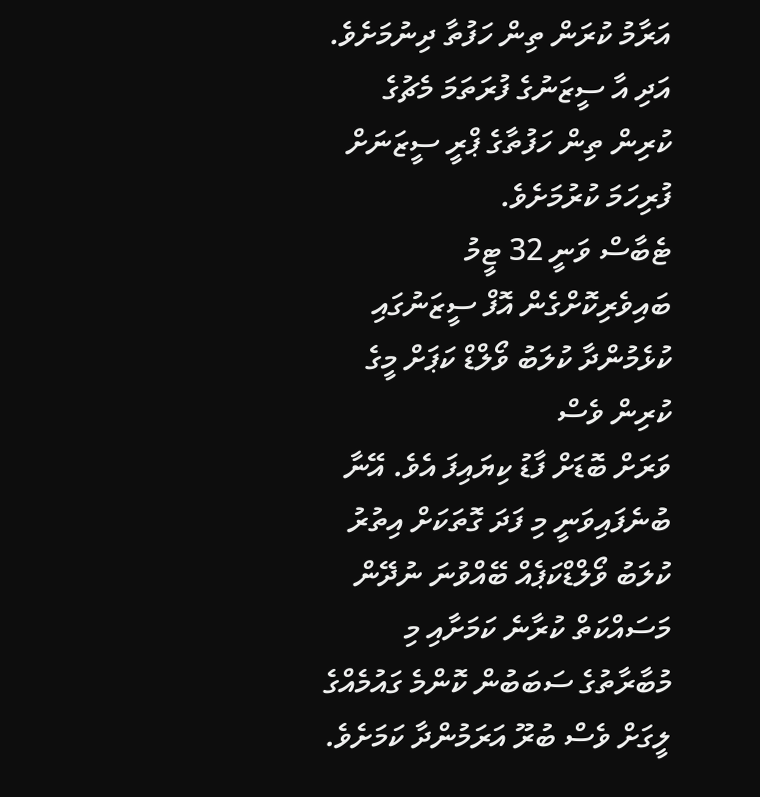އަރާމު ކުރަން ތިން ހަފުތާ ދިނުމަށެވެ. އަދި އާ ސީޒަނުގެ ފުރަތަމަ މެޗުގެ ކުރިން ތިން ހަފުތާގެ ޕްރީ ސީޒަނަށް ފުރިހަމަ ކުރުމަށެވެ.
ޓެބާސް ވަނީ 32 ޓީމު ބައިވެރިކޮށްގެން އޮފް ސީޒަނުގައި ކުޅެމުންދާ ކުލަބު ވޯލްޑް ކަޕަށް މީގެ ކުރިން ވެސް
ވަރަށް ބޮޑަށް ފާޑު ކިޔައިފަ އެވެ. އޭނާ ބުނެފައިވަނީ މި ފަދަ ގޮތަކަށް އިތުރު ކުލަބު ވޯލްޑްކަޕެއް ބޭއްވުނަ ނުދޭން މަސައްކަތް ކުރާނެ ކަމަށާއި މި މުބާރާތުގެ ސަބަބުން ކޮންމެ ގައުމެއްގެ ލީގަށް ވެސް ބުރޫ އަރަމުންދާ ކަމަށެވެ.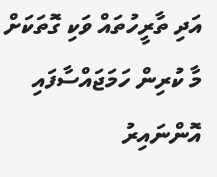އަދި ތާރީހުތައް ވަކި ގޮތަކަށް މާ ކުރިން ހަމަޖައްސާފައި އޮންނައިރު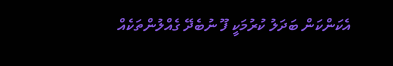އެކަންކަން ބަދަލު ކުރުމަކީ ފޫ ނުބެދޭ ގެއްލުންތަކެއް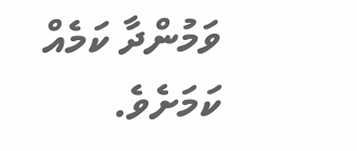ވަމުންދާ ކަމެއް ކަމަށެވެ.